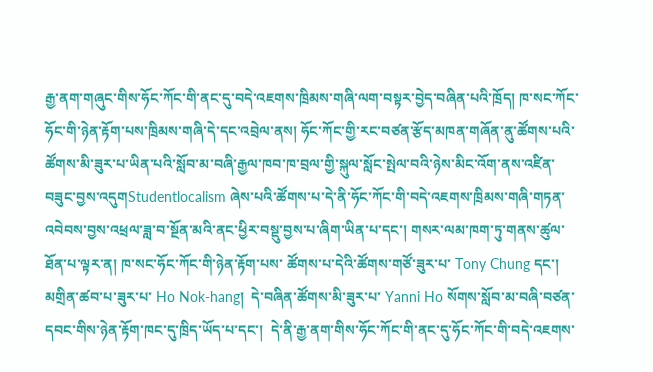རྒྱ་ནག་གཞུང་གིས་ཧོང་ཀོང་གི་ནང་དུ་བདེ་འཇགས་ཁྲིམས་གཞི་ལག་བསྟར་བྱེད་བཞིན་པའི་ཁྲོད། ཁ་སང་ཀོང་ཧོང་གི་ཉེན་རྟོག་པས་ཁྲིམས་གཞི་དེ་དང་འབྲེལ་ནས། ཧོང་ཀོང་གྱི་རང་བཙན་རྩོད་མཁན་གཞོན་ནུ་ཚོགས་པའི་ཚོགས་མི་ཟུར་པ་ཡིན་པའི་སློབ་མ་བཞི་རྒྱལ་ཁབ་ཁ་བྲལ་གྱི་སྐུལ་སློང་སྤེལ་བའི་ཉེས་མིང་འོག་ནས་འཛིན་བཟུང་བྱས་འདུགStudentlocalism ཞེས་པའི་ཚོགས་པ་དེ་ནི་ཧོང་ཀོང་གི་བདེ་འཇགས་ཁྲིམས་གཞི་གཏན་འབེབས་བྱས་འཕྲལ་ཟླ་བ་སྔོན་མའི་ནང་ཕྱིར་བསྡུ་བྱས་པ་ཞིག་ཡིན་པ་དང་། གསར་ལམ་ཁག་ཏུ་གནས་ཚུལ་ཐོན་པ་ལྟར་ན། ཁ་སང་ཧོང་ཀོང་གི་ཉེན་རྟོག་པས་ ཚོགས་པ་དེའི་ཚོགས་གཙོ་ཟུར་པ་ Tony Chung དང་། མགྲིན་ཚབ་པ་ཟུར་པ་ Ho Nok-hang།  དེ་བཞིན་ཚོགས་མི་ཟུར་པ་ Yanni Ho སོགས་སློབ་མ་བཞི་བཙན་དབང་གིས་ཉེན་རྟོག་ཁང་དུ་ཁྲིད་ཡོད་པ་དང་།  དེ་ནི་རྒྱ་ནག་གིས་ཧོང་ཀོང་གི་ནང་དུ་ཧོང་ཀོང་གི་བདེ་འཇགས་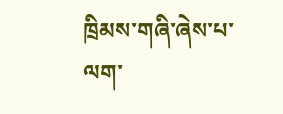ཁྲིམས་གཞི་ཞེས་པ་ལག་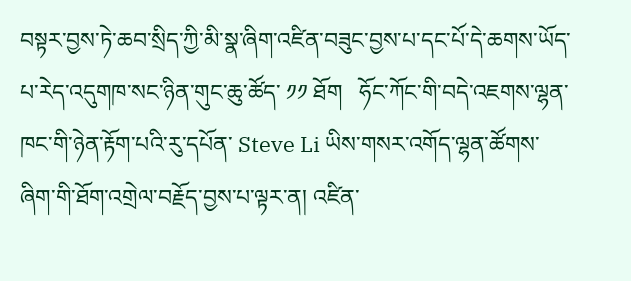བསྟར་བྱས་ཏེ་ཆབ་སྲིད་ཀྱི་མི་སྣ་ཞིག་འཛིན་བཟུང་བྱས་པ་དང་པོ་དེ་ཆགས་ཡོད་པ་རེད་འདུགཁ་སང་ཉིན་གུང་ཆུ་ཚོད་ ༡༡ ཐོག   ཧོང་ཀོང་གི་བདེ་འཇགས་ལྷན་ཁང་གི་ཉེན་རྟོག་པའི་རུ་དཔོན་ Steve Li ཡིས་གསར་འགོད་ལྷན་ཚོགས་ཞིག་གི་ཐོག་འགྲེལ་བརྗོད་བྱས་པ་ལྟར་ན། འཛིན་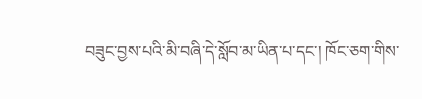བཟུང་བྱས་པའི་མི་བཞི་དེ་སློབ་མ་ཡིན་པ་དང་། ཁོང་ཅག་གིས་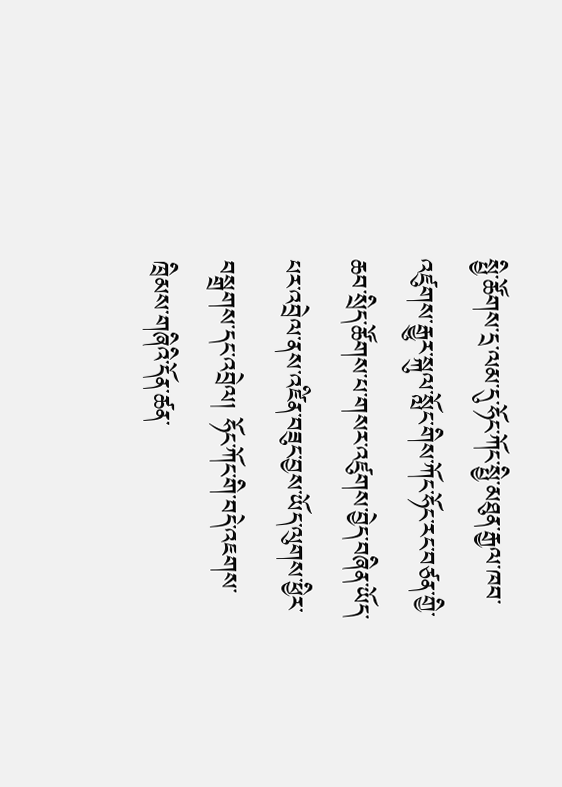སྤྱི་ཚོགས་དྲ་ལམ་དུ་ཧོང་ཀོང་སྤྱི་མཐུན་རྒྱལ་ཁབ་འཛུགས་རྒྱུར་སྐུལ་སློང་གིས་ཀོང་ཧོང་རང་བཙན་གྱི་ཆབ་སྲིད་ཚོགས་པ་གསར་འཛུགས་བྱེད་བཞིན་ཡོད་པར་འབྲེལ་ནས་འཛིན་བཟུང་བྱས་ཡོད་ལུགས་ཕྱིར་བསྒྲགས་དང་འབྲེལ། ཧོང་ཀོང་གི་བདེ་འཇགས་ཁྲིམས་གཞིའི་དོན་ཚན་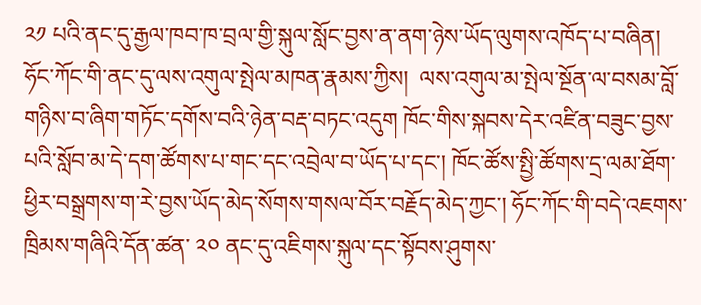༢༡ པའི་ནང་དུ་རྒྱལ་ཁབ་ཁ་བྲལ་གྱི་སྐུལ་སློང་བྱས་ན་ནག་ཉེས་ཡོད་ལུགས་འཁོད་པ་བཞིན།  ཧོང་ཀོང་གི་ནང་དུ་ལས་འགུལ་སྤེལ་མཁན་རྣམས་ཀྱིས།  ལས་འགུལ་མ་སྤེལ་སྔོན་ལ་བསམ་བློ་གཉིས་བ་ཞིག་གཏོང་དགོས་བའི་ཉེན་བརྡ་བཏང་འདུག ཁོང་གིས་སྐབས་དེར་འཛིན་བཟུང་བྱས་པའི་སློབ་མ་དེ་དག་ཚོགས་པ་གང་དང་འབྲེལ་བ་ཡོད་པ་དང་། ཁོང་ཚོས་སྤྱི་ཚོགས་དྲ་ལམ་ཐོག་ཕྱིར་བསྒྲགས་ག་རེ་བྱས་ཡོད་མེད་སོགས་གསལ་བོར་བརྗོད་མེད་ཀྱང་། ཧོང་ཀོང་གི་བདེ་འཇགས་ཁྲིམས་གཞིའི་དོན་ཚན་ ༢༠ ནང་དུ་འཇིགས་སྐུལ་དང་སྟོབས་ཤུགས་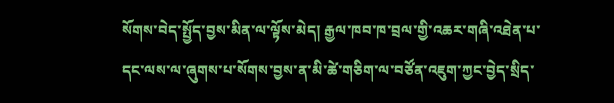སོགས་བེད་སྤྱོད་བྱས་མིན་ལ་ལྟོས་མེད། རྒྱལ་ཁབ་ཁ་བྲལ་གྱི་འཆར་གཞི་འཐེན་པ་དང་ལས་ལ་ཞུགས་པ་སོགས་བྱས་ན་མི་ཚེ་གཅིག་ལ་བཙོན་འཇུག་ཀྱང་བྱེད་སྲིད་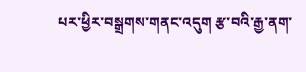པར་ཕྱིར་བསྒྲགས་གནང་འདུག རྩ་བའི་རྒྱ་ནག་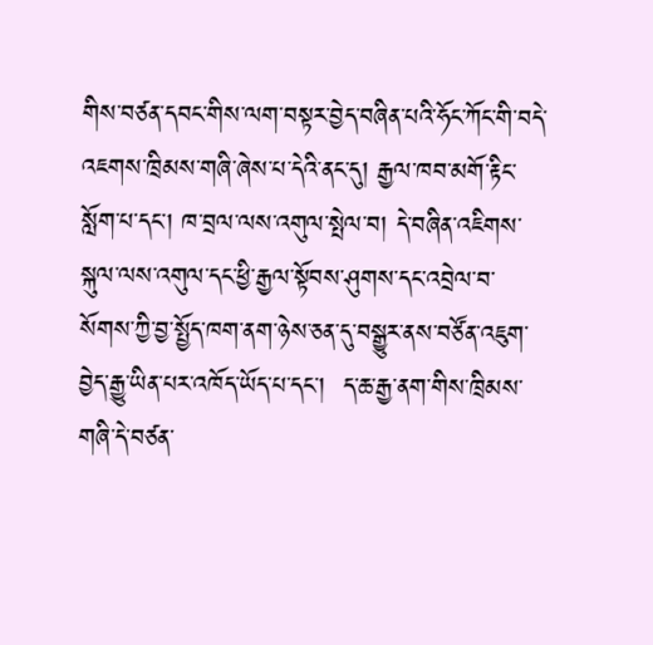གིས་བཙན་དབང་གིས་ལག་བསྟར་བྱེད་བཞིན་པའི་ཧོང་ཀོང་གི་བདེ་འཇགས་ཁྲིམས་གཞི་ཞེས་པ་དེའི་ནང་དུ། རྒྱལ་ཁབ་མགོ་རྟིང་སློག་པ་དང་། ཁ་བྲལ་ལས་འགུལ་སྤེལ་བ། དེ་བཞིན་འཇིགས་སྐུལ་ལས་འགུལ་དང་ཕྱི་རྒྱལ་སྟོབས་ཤུགས་དང་འབྲེལ་བ་སོགས་ཀྱི་བྱ་སྤྱོད་ཁག་ནག་ཉེས་ཅན་དུ་བསྒྱུར་ནས་བཙོན་འཇུག་བྱེད་རྒྱུ་ཡིན་པར་འཁོད་ཡོད་པ་དང་།  ད་ཆ་རྒྱ་ནག་གིས་ཁྲིམས་གཞི་དེ་བཙན་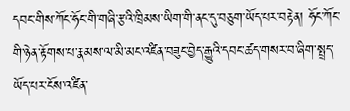དབང་གིས་ཀོང་ཧོང་གི་གཞི་རྩའི་ཁྲིམས་ཡིག་གི་ནང་དུ་བཅུག་ཡོད་པར་བརྟེན། ཧོང་ཀོང་གི་ཉེན་རྟོགས་པ་རྣམས་ལ་མི་མང་འཛིན་བཟུང་བྱེད་རྒྱུའི་དབང་ཚད་གསར་བ་ཞིག་སྤྲད་ཡོད་པར་ངོས་འཛིན་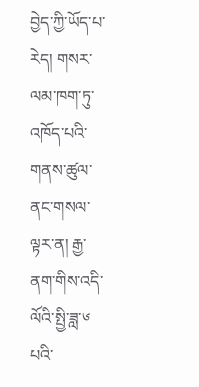བྱེད་ཀྱི་ཡོད་པ་རེད། གསར་ལམ་ཁག་ཏུ་འཁོད་པའི་གནས་ཚུལ་ནང་གསལ་ལྟར་ན། རྒྱ་ནག་གིས་འདི་ལོའི་སྤྱི་ཟླ་༦ པའི་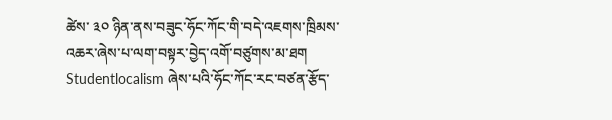ཚེས་ ༣༠ ཉིན་ནས་བཟུང་ཧོང་ཀོང་གི་བདེ་འཇགས་ཁྲིམས་འཆར་ཞེས་པ་ལག་བསྟར་བྱེད་འགོ་བཙུགས་མ་ཐག  Studentlocalism ཞེས་པའི་ཧོང་ཀོང་རང་བཙན་རྩོད་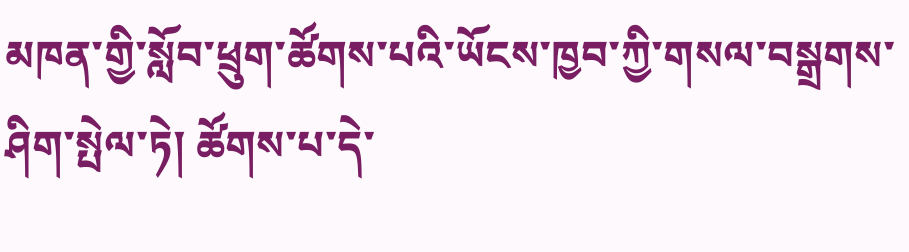མཁན་གྱི་སློབ་ཕྲུག་ཚོགས་པའི་ཡོངས་ཁྱབ་ཀྱི་གསལ་བསྒྲགས་ཤིག་སྤེལ་ཏེ། ཚོགས་པ་དེ་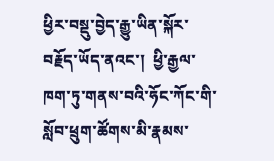ཕྱིར་བསྡུ་བྱེད་རྒྱུ་ཡིན་སྐོར་བརྗོད་ཡོད་ནའང་།  ཕྱི་རྒྱལ་ཁག་ཏུ་གནས་བའི་ཧོང་ཀོང་གི་སློབ་ཕྲུག་ཚོགས་མི་རྣམས་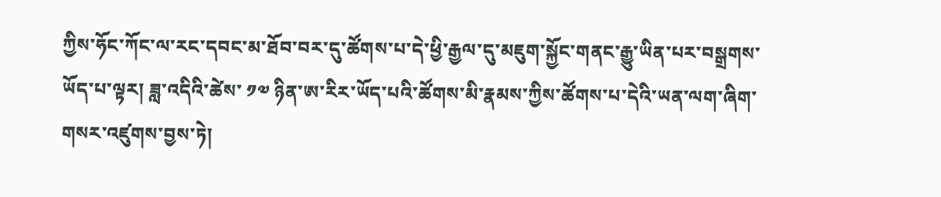ཀྱིས་ཧོང་ཀོང་ལ་རང་དབང་མ་ཐོབ་བར་དུ་ཚོགས་པ་དེ་ཕྱི་རྒྱལ་དུ་མཇུག་སྐྱོང་གནང་རྒྱུ་ཡིན་པར་བསྒྲགས་ཡོད་པ་ལྟར། ཟླ་འདིའི་ཚེས་ ༡༧ ཉིན་ཨ་རིར་ཡོད་པའི་ཚོགས་མི་རྣམས་ཀྱིས་ཚོགས་པ་དེའི་ཡན་ལག་ཞིག་གསར་འཛུགས་བྱས་ཏེ།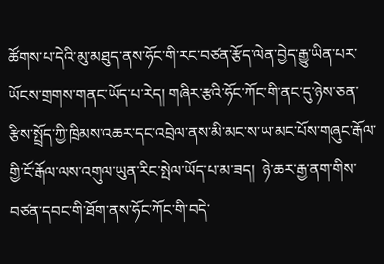ཚོགས་པ་དེའི་མུ་མཐུད་ནས་ཧོང་གི་རང་བཙན་རྩོད་ལེན་བྱེད་རྒྱུ་ཡིན་པར་ཡོངས་གྲགས་གནང་ཡོད་པ་རེད། གཞིར་རྩའི་ཧོང་ཀོང་གི་ནང་དུ་ཉེས་ཅན་རྩིས་སྤྲོད་ཀྱི་ཁྲིམས་འཆར་དང་འབྲེལ་ནས་མི་མང་ས་ཡ་མང་པོས་གཞུང་རྒོལ་གྱི་ངོ་རྒོལ་ལས་འགུལ་ཡུན་རིང་སྤེལ་ཡོད་པ་མ་ཟད།  ཉེ་ཆར་རྒྱ་ནག་གིས་བཙན་དབང་གི་ཐོག་ནས་ཧོང་ཀོང་གི་བདེ་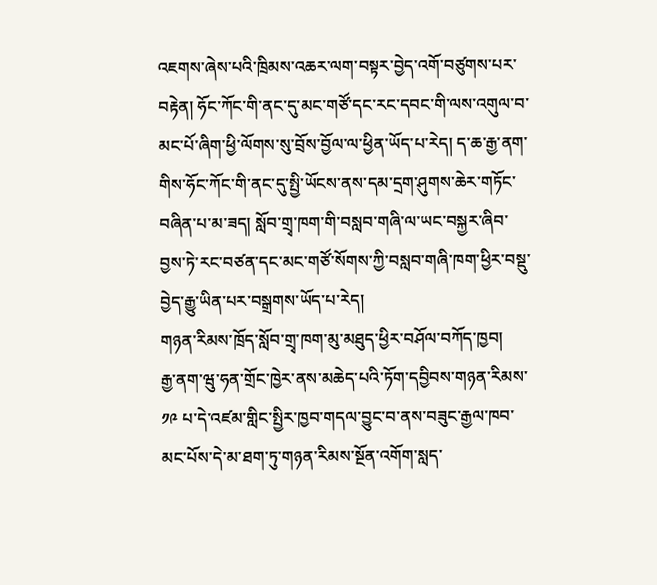འཇགས་ཞེས་པའི་ཁྲིམས་འཆར་ལག་བསྟར་བྱེད་འགོ་བཙུགས་པར་བརྟེན། ཧོང་ཀོང་གི་ནང་དུ་མང་གཙོ་དང་རང་དབང་གི་ལས་འགུལ་བ་མང་པོ་ཞིག་ཕྱི་ལོགས་སུ་བྲོས་བྱོལ་ལ་ཕྱིན་ཡོད་པ་རེད། ད་ཆ་རྒྱ་ནག་གིས་ཧོང་ཀོང་གི་ནང་དུ་སྤྱི་ཡོངས་ནས་དམ་དྲག་ཤུགས་ཆེར་གཏོང་བཞིན་པ་མ་ཟད། སློབ་གྲྭ་ཁག་གི་བསླབ་གཞི་ལ་ཡང་བསྐྱར་ཞིབ་བྱས་ཏེ་རང་བཙན་དང་མང་གཙོ་སོགས་ཀྱི་བསླབ་གཞི་ཁག་ཕྱིར་བསྡུ་བྱེད་རྒྱུ་ཡིན་པར་བསྒྲགས་ཡོད་པ་རེད།
གཉན་རིམས་ཁྲོད་སློབ་གྲྭ་ཁག་མུ་མཐུད་ཕྱིར་བཤོལ་བཀོད་ཁྱབ།
རྒྱ་ནག་ཝུ་ཧན་གྲོང་ཁྱེར་ནས་མཆེད་པའི་ཏོག་དབྱིབས་གཉན་རིམས་ ༡༩ པ་དེ་འཛམ་གླིང་སྤྱིར་ཁྱབ་གདལ་བྱུང་བ་ནས་བཟུང་རྒྱལ་ཁབ་མང་པོས་དེ་མ་ཐག་ཏུ་གཉན་རིམས་སྔོན་འགོག་སླད་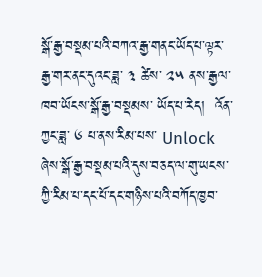སྒོ་རྒྱ་བསྡམ་པའི་བཀའ་རྒྱ་གནང་ཡོད་པ་ལྟར་རྒྱ་གར་ནང་དུའང་ཟླ་ ༣ ཚེས་ ༢༥ ནས་རྒྱལ་ཁབ་ཡོངས་སྒོ་རྒྱ་བསྡམས་ ཡོད་པ་རེད།  འོན་ཀྱང་ཟླ་ ༦ པ་ནས་རིམ་པས་ Unlock ཞེས་སྒོ་རྒྱ་བསྡམ་པའི་དུས་བཅད་ལ་གུ་ཡངས་ཀྱི་རིམ་པ་དང་པོ་དང་གཉིས་པའི་བཀོད་ཁྱབ་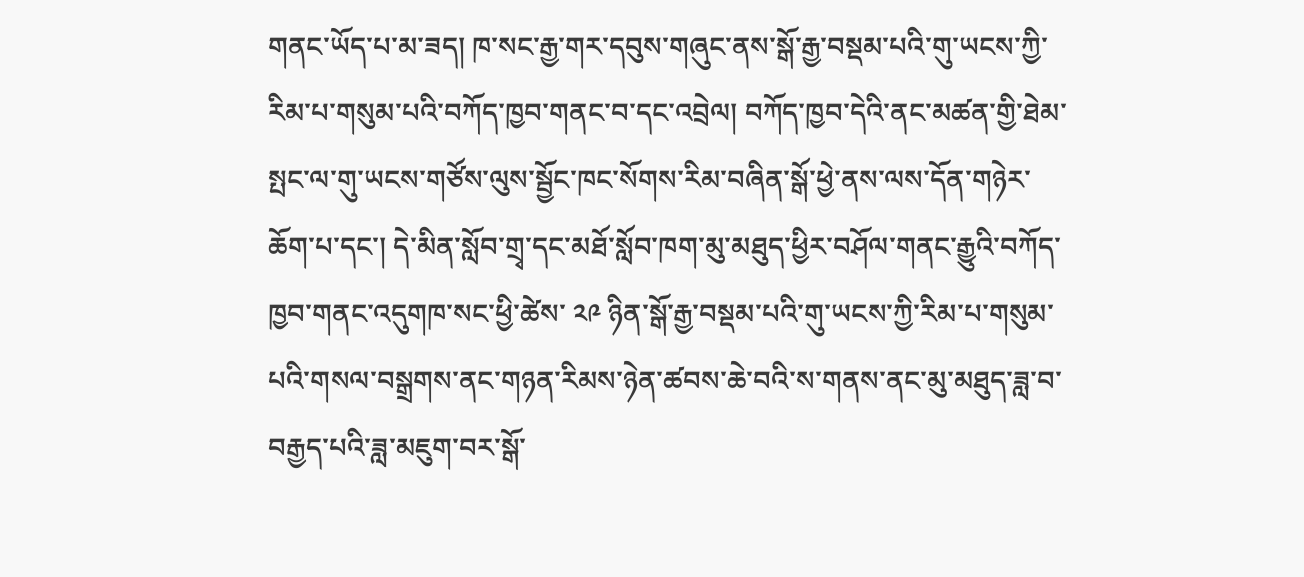གནང་ཡོད་པ་མ་ཟད། ཁ་སང་རྒྱ་གར་དབུས་གཞུང་ནས་སྒོ་རྒྱ་བསྡམ་པའི་གུ་ཡངས་ཀྱི་རིམ་པ་གསུམ་པའི་བཀོད་ཁྱབ་གནང་བ་དང་འབྲེལ། བཀོད་ཁྱབ་དེའི་ནང་མཚན་གྱི་ཐེམ་སྤང་ལ་གུ་ཡངས་གཙོས་ལུས་སྦྱོང་ཁང་སོགས་རིམ་བཞིན་སྒོ་ཕྱེ་ནས་ལས་དོན་གཉེར་ཆོག་པ་དང་། དེ་མིན་སློབ་གྲྭ་དང་མཐོ་སློབ་ཁག་མུ་མཐུད་ཕྱིར་བཤོལ་གནང་རྒྱུའི་བཀོད་ཁྱབ་གནང་འདུགཁ་སང་ཕྱི་ཚེས་ ༢༩ ཉིན་སྒོ་རྒྱ་བསྡམ་པའི་གུ་ཡངས་ཀྱི་རིམ་པ་གསུམ་པའི་གསལ་བསྒྲགས་ནང་གཉན་རིམས་ཉེན་ཚབས་ཆེ་བའི་ས་གནས་ནང་མུ་མཐུད་ཟླ་བ་བརྒྱད་པའི་ཟླ་མཇུག་བར་སྒོ་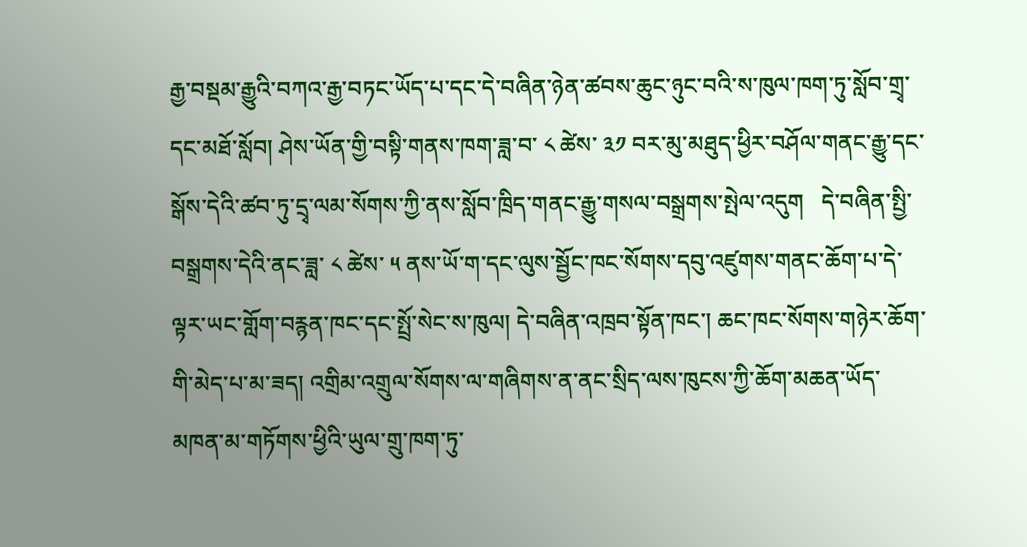རྒྱ་བསྡམ་རྒྱུའི་བཀའ་རྒྱ་བཏང་ཡོད་པ་དང་དེ་བཞིན་ཉེན་ཚབས་ཆུང་ཉུང་བའི་ས་ཁུལ་ཁག་ཏུ་སློབ་གྲྭ་དང་མཐོ་སློབ། ཤེས་ཡོན་གྱི་བསྟི་གནས་ཁག་ཟླ་བ་ ༨ ཚེས་ ༣༡ བར་མུ་མཐུད་ཕྱིར་བཤོལ་གནང་རྒྱུ་དང་སྒོས་དེའི་ཚབ་ཏུ་དྲྭ་ལམ་སོགས་ཀྱི་ནས་སློབ་ཁྲིད་གནང་རྒྱུ་གསལ་བསྒྲགས་སྤེལ་འདུག   དེ་བཞིན་སྤྱི་བསྒྲགས་དེའི་ནང་ཟླ་ ༨ ཚེས་ ༥ ནས་ཡོ་ག་དང་ལུས་སྦྱོང་ཁང་སོགས་དབུ་འཛུགས་གནང་ཆོག་པ་དེ་ལྟར་ཡང་གློག་བརྙན་ཁང་དང་སྤྲོ་སེང་ས་ཁུལ། དེ་བཞིན་འཁྲབ་སྟོན་ཁང་། ཆང་ཁང་སོགས་གཉེར་ཆོག་གི་མེད་པ་མ་ཟད། འགྲིམ་འགྲུལ་སོགས་ལ་གཞིགས་ན་ནང་སྲིད་ལས་ཁུངས་ཀྱི་ཆོག་མཆན་ཡོད་མཁན་མ་གཏོགས་ཕྱིའི་ཡུལ་གྲུ་ཁག་ཏུ་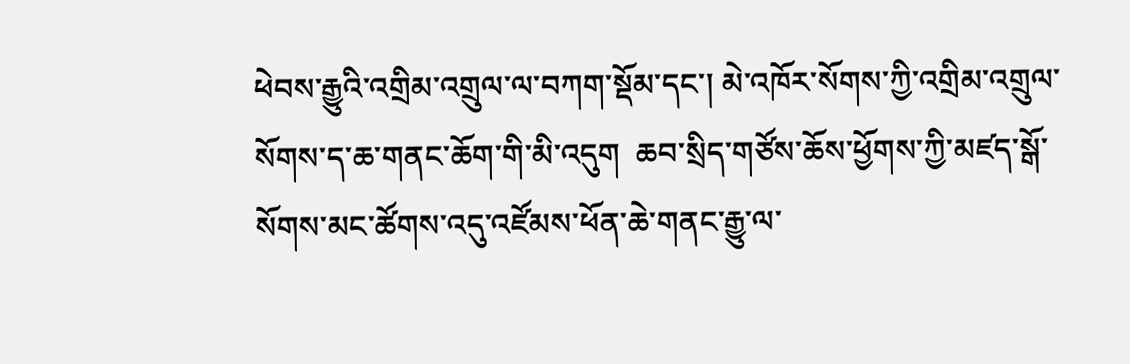ཕེབས་རྒྱུའི་འགྲིམ་འགྲུལ་ལ་བཀག་སྡོམ་དང་། མེ་འཁོར་སོགས་ཀྱི་འགྲིམ་འགྲུལ་སོགས་ད་ཆ་གནང་ཆོག་གི་མི་འདུག  ཆབ་སྲིད་གཙོས་ཆོས་ཕྱོགས་ཀྱི་མཛད་སྒོ་སོགས་མང་ཚོགས་འདུ་འཛོམས་ཕོན་ཆེ་གནང་རྒྱུ་ལ་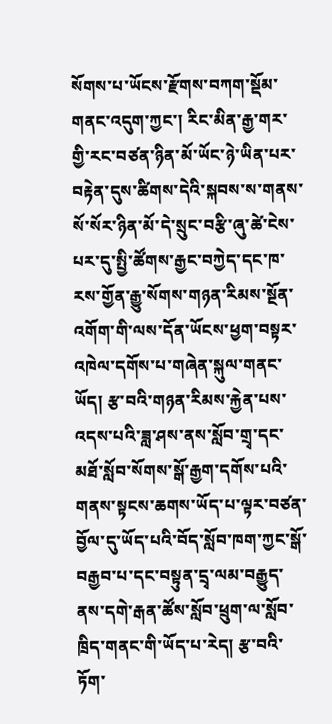སོགས་པ་ཡོངས་རྫོགས་བཀག་སྡོམ་གནང་འདུག་ཀྱང་། རིང་མིན་རྒྱ་གར་གྱི་རང་བཙན་ཉིན་མོ་ཡོང་ཉེ་ཡིན་པར་བརྟེན་དུས་ཚིགས་དེའི་སྐབས་ས་གནས་སོ་སོར་ཉིན་མོ་དེ་སྲུང་བརྩི་ཞུ་ཚེ་ངེས་པར་དུ་སྤྱི་ཚོགས་རྒྱང་བཀྱེད་དང་ཁ་རས་གྱོན་རྒྱུ་སོགས་གཉན་རིམས་སྔོན་འགོག་གི་ལས་དོན་ཡོངས་ཕྱག་བསྟར་འཁེལ་དགོས་པ་གཞེན་སྐུལ་གནང་ཡོད། རྩ་བའི་གཉན་རིམས་རྐྱེན་པས་འདས་པའི་ཟླ་ཤས་ནས་སློབ་གྲྭ་དང་མཐོ་སློབ་སོགས་སྒོ་རྒྱག་དགོས་པའི་གནས་སྟངས་ཆགས་ཡོད་པ་ལྟར་བཙན་བྱོལ་དུ་ཡོད་པའི་བོད་སློབ་ཁག་ཀྱང་སྒོ་བརྒྱབ་པ་དང་བསྟུན་དྲྭ་ལམ་བརྒྱུད་ནས་དགེ་རྒན་ཚོས་སློབ་ཕྲུག་ལ་སློབ་ཁྲིད་གནང་གི་ཡོད་པ་རེད། རྩ་བའི་ཏོག་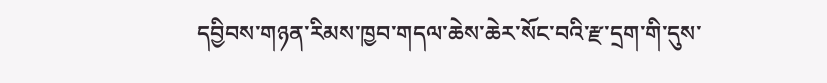དབྱིབས་གཉན་རིམས་ཁྱབ་གདལ་ཆེས་ཆེར་སོང་བའི་རྫ་དྲག་གི་དུས་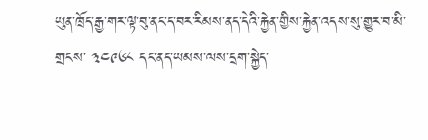ཡུན་ཁྲོད་རྒྱ་གར་ལྟ་བུ་ནང་ད་བར་རིམས་ནད་དེའི་རྐྱེན་གྱིས་རྐྱེན་འདས་སུ་གྱུར་བ་མི་གྲངས་ ༣༤༩༦༨ དང་ནད་ཡམས་ལས་དྲག་སྐྱེད་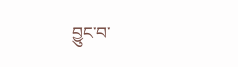བྱུང་བ་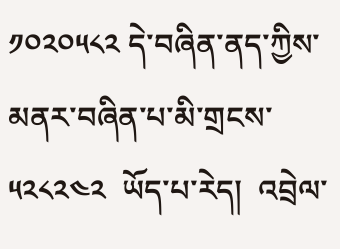༡༠༢༠༥༨༢ དེ་བཞིན་ནད་ཀྱིས་མནར་བཞིན་པ་མི་གྲངས་ ༥༢༨༢༤༢  ཡོད་པ་རེད།  འབྲེལ་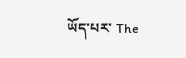ཡོད་པར་ The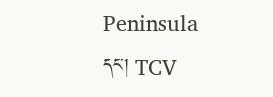Peninsula དང་། TCV